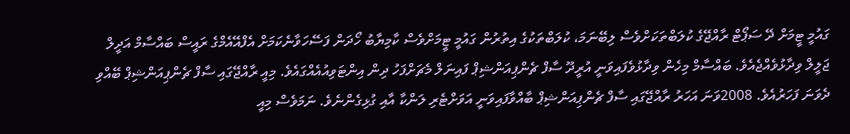ގައުމީ ޓީމަށް ދޭ ސަޕޯޓް ރާއްޖޭގެ ކުލަބްތަކަށްވެސް ލިބޭނަމަ، ކުލަބްތަކުގެ އިތުރުން ގައުމީ ޓީމަށްވެސް ކާމިޔާބު ހޯދަން ފަސޭހަވާނެކަމަށް އެފްއޭއެމްގެ ރައީސް ބައްސާމް އަދީލް ޖަލީލް ވިދާޅުވެއްޖެއެވެ. ބައްސާމް މިހެން ވިދާޅުވެފައިވަނީ އުރީދޫ ސާފް ޗެންޕިއަންޝިޕް ފައިނަލް މެޗަށްފަހު ދިން އިންޓަވިއުއެއްގައެވެ. މިއީ ރާއްޖޭގައި ސާފް ޗެންޕިއަންޝިޕް ބޭއްވި ދެވަނަ ފަހަރުއެވެ. 2008ވަނަ އަހަރު ރާއްޖޭގައި ސާފް ޗެންޕިއަންޝިޕް ބާއްވާފައިވަނީ އަވަށްޓެރި ލަންކާ އާއި ގުޅިގެންނެވެ. ނަމަވެސް މިއީ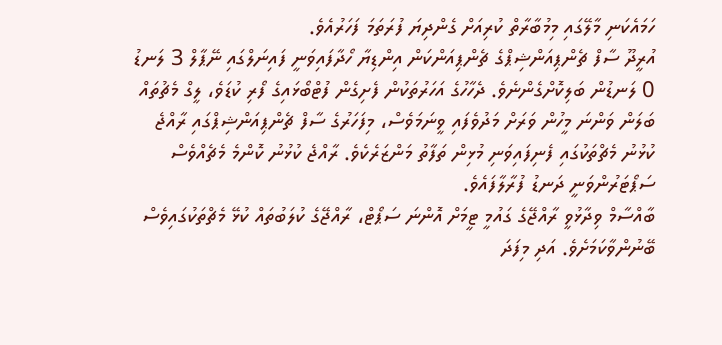ހަމައެކަނި މާލޭގައި މިމުބާރާތް ކުރިއަށް ގެންދިޔަ ފުރަތަމަ ފަހަރުއެވެ.
އުރީދޫ ސާފް ޗެންޕިއަންޝިޕްގެ ޗެންޕިއަންކަން އިންޑިޔާ ހޯދާފައިވަނީ ފައިނަލްގައި ނޭޕާލް 3 ލަނޑު 0 ލަނޑުން ބަލިކޮށްގެންނެވެ. ދެހާހުގެ އަހަރުތަކުން ފެށިގެން ފުޓްބޯޅައިގެ ފޯރި ކުޑަވެ، ލީގް މެޗުތައް ބަލަން ވަންނަ މީހުން ވަރަށް މަދުވެފައި ވީނަމަވެސް، މިފަހަރުގެ ސާފް ޗެންޕިއަންޝިޕްގައި ރާއްޖެ ކުޅުނު މެޗްތަކުގައި ފެނިފައިވަނި މުޅިން ތަފާތު މަންޒަރެކެވެ. ރާއްޖެ ކުޅުނު ކޮންމެ މެޗެއްވެސް ސަޕޯޓަރުންވަނީ ދަނޑު ފުރާލާފައެވެ.
ބާއްސާމް ވިދާޅުވީ ރާއްޖޭގެ ގައުމީ ޓީމަށް އޮންނަ ސަޕޯޓް، ރާއްޖޭގެ ކުލަބުތައް ކުޅޭ މެޗްތަކުގައިވެސް ބޭނުންވާކަމަށެވެ. އަދި މިފަދަ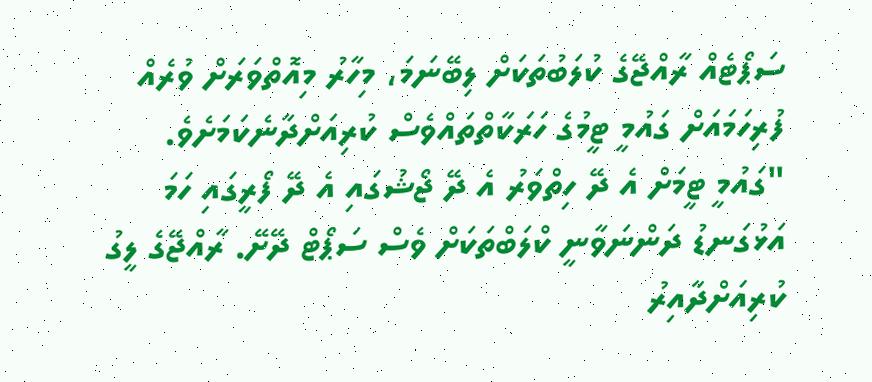ސަޕޯޓެއް ރާއްޖޭގެ ކުލަބުތަކަށް ލިބޭނަމަ، މިހާރު މިއޮތްވަރަށް ވުރެއް ފުރިހަމައަށް ގައުމީ ޓީމުގެ ހަރަކާތްތައްވެސް ކުރިއަށްދާނެކަމަށެވެ.
"ގައުމީ ޓީމަށް އެ ދޭ ހިތްވަރު އެ ދޭ ޖޯޝުގައި އެ ދޭ ފޯރީގައި ހަމަ އަޅުގަނޑު ދަންނަވާނީ ކްލަބްތަކަށް ވެސް ސަޕޯޓް ދޭށޭ. ރާއްޖޭގެ ލީގު ކުރިއަށްދާއިރު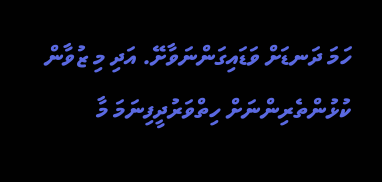ހަމަ ދަނޑަށް ވަޑައިގަންނަވާށޭ. އަދި މި ޒުވާން ކުޅުންތެރިންނަށް ހިތްވަރުދީފިނަމަ މާ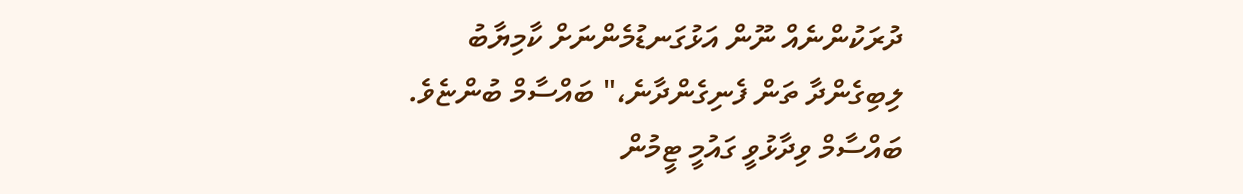ދުރަކުންނެއް ނޫން އަޅުގަނޑުމެންނަށް ކާމިޔާބު ލިބިގެންދާ ތަން ފެނިގެންދާނެ،" ބައްސާމް ބުންޏެވެ.
ބައްސާމް ވިދާޅުވީ ގައުމީ ޓީމުން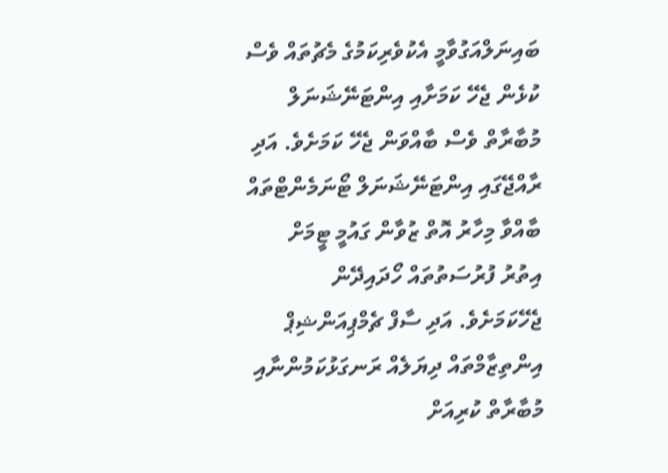ބައިނަލްއަގުވާމީ އެކުވެރިކަމުގެ މެޗުތައް ވެސް ކުޅެން ޖެހޭ ކަމަށާއި އިންޓަނޭޝަނަލް މުބާރާތް ވެސް ބާއްވަން ޖެހޭ ކަމަށެވެ. އަދި ރާއްޖޭގައި އިންޓަނޭޝަނަލް ޓޯނަމެންޓްތައް ބާއްވާ މިހާރު އޮތް ޒުވާން ގައުމީ ޓީމަށް އިތުރު ފުރުސަތުތައް ހޯދައިދޭން ޖެހޭކަމަށެވެ. އަދި ސާފް ޗެމްޕިއަންޝިޕް އިންތިޒާމްތައް ދިޔަލެއް ރަނގަޅުކަމުންނާއި މުބާރާތް ކުރިއަށް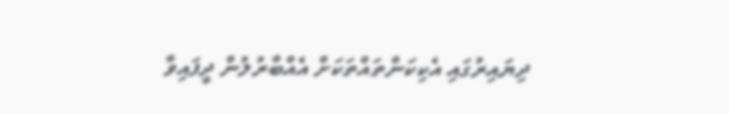ދިޔައިރުގައި އެކިކަންތައްތަކަށް އެއްބާރުލުން ދީފައިވާ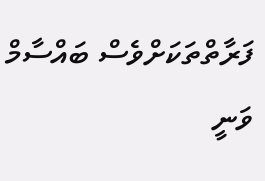ފަރާތްތަކަށްވެސް ބައްސާމް ވަނީ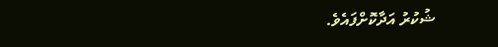ޝުކުރު އަދާކޮށްފައެވެ.